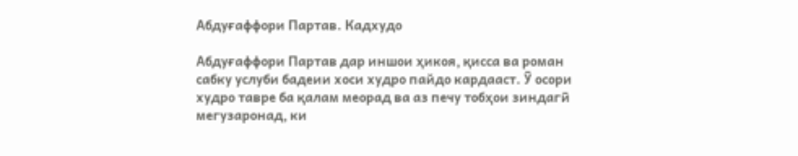Абдуғаффори Партав. Кадхудо

Абдуғаффори Партав дар иншои ҳикоя, қисса ва роман сабку услуби бадеии хоси худро пайдо кардааст. Ӯ осори худро тавре ба қалам меорад ва аз печу тобҳои зиндагӣ мегузаронад, ки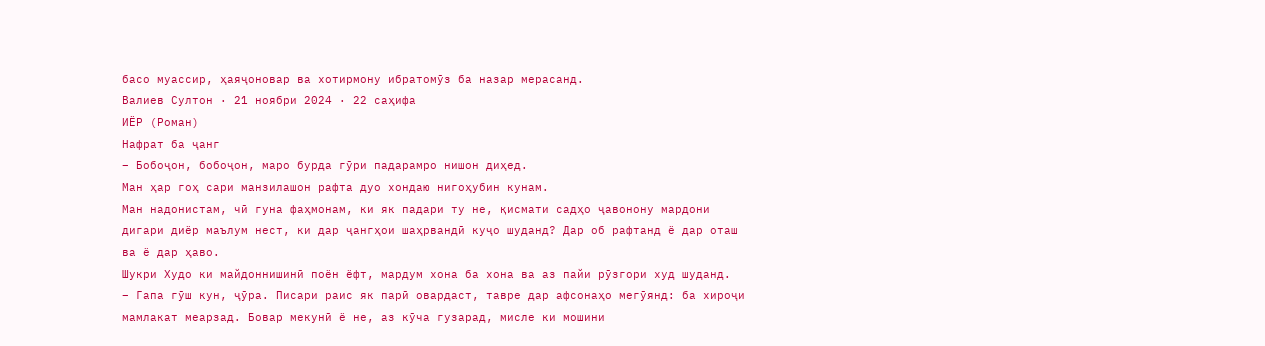басо муассир, ҳаяҷоновар ва хотирмону ибратомӯз ба назар мерасанд.
Валиев Султон · 21 ноябри 2024 · 22 саҳифа
ИЁР (Роман)
Нафрат ба ҷанг
– Бобоҷон, бобоҷон, маро бурда гӯри падарамро нишон диҳед.
Ман ҳар гоҳ сари манзилашон рафта дуо хондаю нигоҳубин кунам.
Ман надонистам, чӣ гуна фаҳмонам, ки як падари ту не, қисмати садҳо ҷавонону мардони дигари диёр маълум нест, ки дар ҷангҳои шаҳрвандӣ куҷо шуданд? Дар об рафтанд ё дар оташ ва ё дар ҳаво.
Шукри Худо ки майдоннишинӣ поён ёфт, мардум хона ба хона ва аз пайи рӯзгори худ шуданд.
– Гапа гӯш кун, ҷӯра. Писари раис як парӣ овардаст, тавре дар афсонаҳо мегӯянд: ба хироҷи мамлакат меарзад. Бовар мекунӣ ё не, аз кӯча гузарад, мисле ки мошини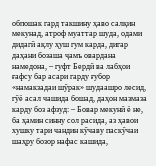обпошак гард такшину ҳаво салқин мекунад, атроф муаттар шуда, одами дидагӣ ақлу ҳуш гум карда, дигар даҳани бозаша ҷамъ овардана намедона, – гуфт Бердӣ ва лабҳои ғафсу бар асари гарду ғубор «намакзадаи шӯрак» шудаашро лесид, гӯё асал чашида бошад, даҳон мазмаза карду боз афзуд: – Бовар мекунӣ ё не, ба ҳамин синну сол расида, аз ҳавои хушку тари чандин кӯчаву паскӯчаи шаҳру бозор нафас кашида,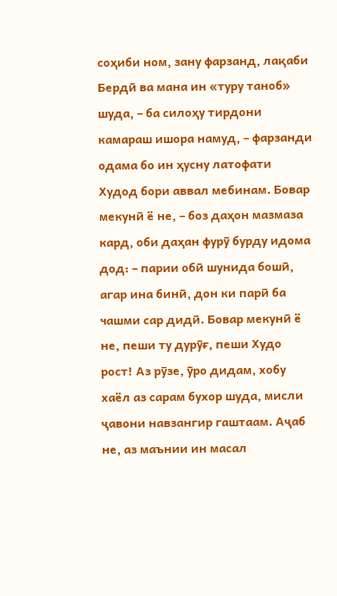соҳиби ном, зану фарзанд, лақаби Бердӣ ва мана ин «туру таноб» шуда, – ба силоҳу тирдони камараш ишора намуд, – фарзанди одама бо ин ҳусну латофати Худод бори аввал мебинам. Бовар мекунӣ ё не, – боз даҳон мазмаза кард, оби даҳан фурӯ бурду идома дод: – парии обӣ шунида бошӣ, агар ина бинӣ, дон ки парӣ ба чашми сар дидӣ. Бовар мекунӣ ё не, пеши ту дурӯғ, пеши Худо рост! Аз рӯзе, ӯро дидам, хобу хаёл аз сарам бухор шуда, мисли ҷавони навзангир гаштаам. Аҷаб не, аз маънии ин масал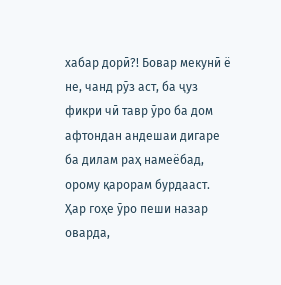хабар дорӣ?! Бовар мекунӣ ё не, чанд рӯз аст, ба ҷуз фикри чӣ тавр ӯро ба дом афтондан андешаи дигаре ба дилам раҳ намеёбад, орому қарорам бурдааст. Ҳар гоҳе ӯро пеши назар оварда,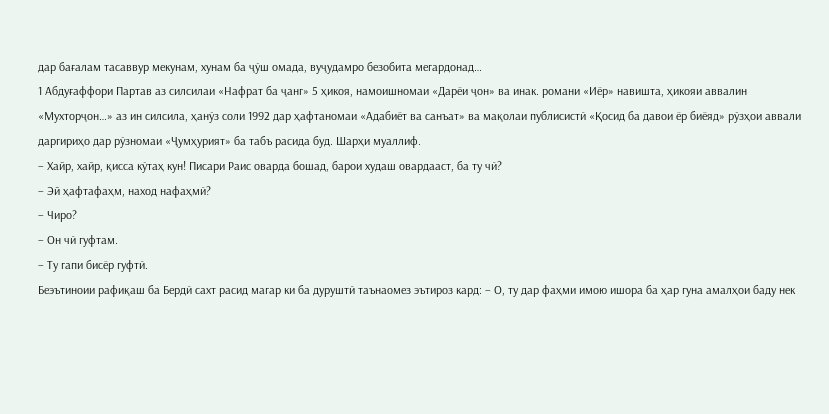дар бағалам тасаввур мекунам, хунам ба ҷӯш омада, вуҷудамро безобита мегардонад…
1 Абдуғаффори Партав аз силсилаи «Нафрат ба ҷанг» 5 ҳикоя, намоишномаи «Дарёи ҷон» ва инак. романи «Иёр» навишта, ҳикояи аввалин
«Мухторҷон…» аз ин силсила, ҳанӯз соли 1992 дар ҳафтаномаи «Адабиёт ва санъат» ва мақолаи публисистӣ «Қосид ба давои ёр биёяд» рӯзҳои аввали даргириҳо дар рӯзномаи «Ҷумҳурият» ба табъ расида буд. Шарҳи муаллиф.
– Хайр, хайр, қисса кӯтаҳ кун! Писари Раис оварда бошад, барои худаш овардааст, ба ту чӣ?
– Эй ҳафтафаҳм, наход нафаҳмӣ?
– Чиро?
– Он чӣ гуфтам.
– Ту гапи бисёр гуфтӣ.
Беэътиноии рафиқаш ба Бердӣ сахт расид магар ки ба дуруштӣ таънаомез эътироз кард: – О, ту дар фаҳми имою ишора ба ҳар гуна амалҳои баду нек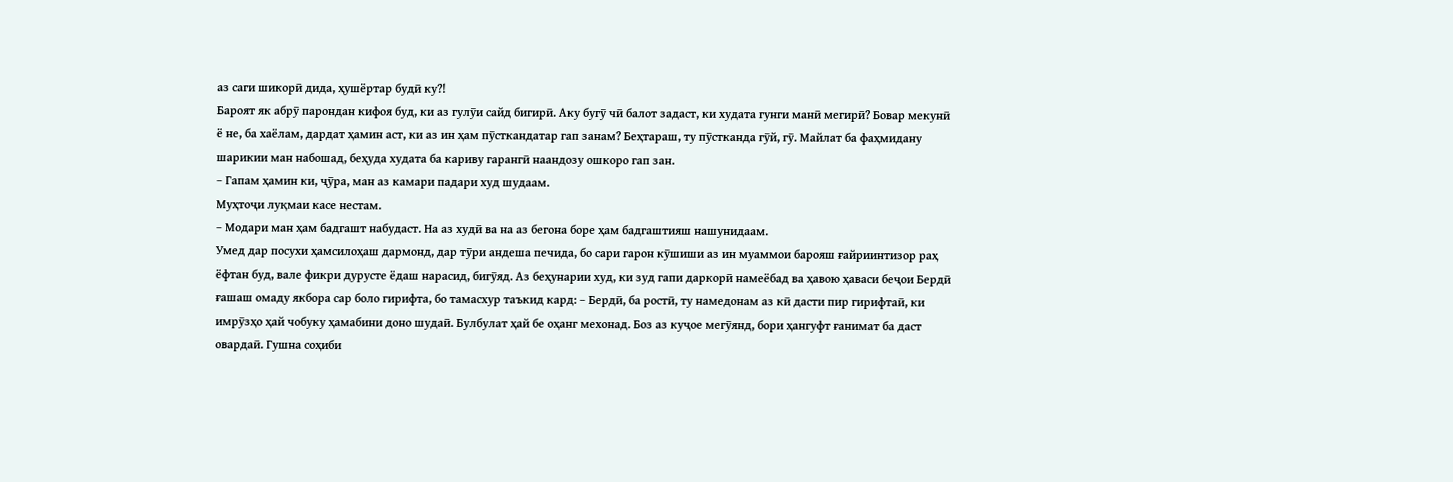аз саги шикорӣ дида, ҳушёртар будӣ ку?!
Бароят як абрӯ парондан кифоя буд, ки аз гулӯи сайд бигирӣ. Аку бугӯ чӣ балот задаст, ки худата гунги манӣ мегирӣ? Бовар мекунӣ ё не, ба хаёлам, дардат ҳамин аст, ки аз ин ҳам пӯсткандатар гап занам? Беҳтараш, ту пӯстканда гӯй, гӯ. Майлат ба фаҳмидану шарикии ман набошад, беҳуда худата ба кариву гарангӣ наандозу ошкоро гап зан.
– Гапам ҳамин ки, ҷӯра, ман аз камари падари худ шудаам.
Муҳтоҷи луқмаи касе нестам.
– Модари ман ҳам бадгашт набудаст. На аз худӣ ва на аз бегона боре ҳам бадгаштияш нашунидаам.
Умед дар посухи ҳамсилоҳаш дармонд, дар тӯри андеша печида, бо сари гарон кӯшиши аз ин муаммои барояш ғайриинтизор раҳ ёфтан буд, вале фикри дурусте ёдаш нарасид, бигӯяд. Аз беҳунарии худ, ки зуд гапи даркорӣ намеёбад ва ҳавою ҳаваси беҷои Бердӣ ғашаш омаду якбора сар боло гирифта, бо тамасхур таъкид кард: – Бердӣ, ба ростӣ, ту намедонам аз кӣ дасти пир гирифтаӣ, ки имрӯзҳо ҳай чобуку ҳамабини доно шудаӣ. Булбулат ҳай бе оҳанг мехонад. Боз аз куҷое мегӯянд, бори ҳангуфт ғанимат ба даст овардаӣ. Гушна соҳиби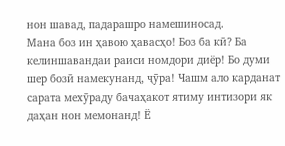нон шавад, падарашро намешиносад.
Мана боз ин ҳавою ҳавасҳо! Боз ба кӣ? Ба келиншавандаи раиси номдори диёр! Бо думи шер бозӣ намекунанд, ҷӯра! Чашм ало карданат сарата мехӯраду бачаҳакот ятиму интизори як даҳан нон мемонанд! Ё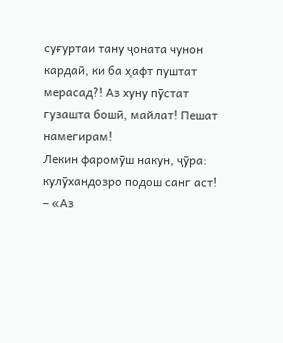суғуртаи тану ҷоната чунон кардаӣ, ки ба ҳафт пуштат мерасад?! Аз хуну пӯстат гузашта бошӣ, майлат! Пешат намегирам!
Лекин фаромӯш накун, ҷӯра: кулӯхандозро подош санг аст!
– «Аз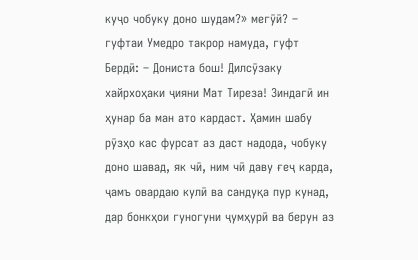куҷо чобуку доно шудам?» мегӯӣ? – гуфтаи Умедро такрор намуда, гуфт Бердӣ: – Дониста бош! Дилсӯзаку хайрхоҳаки ҷияни Мат Тиреза! Зиндагӣ ин ҳунар ба ман ато кардаст. Ҳамин шабу рӯзҳо кас фурсат аз даст надода, чобуку доно шавад, як чӣ, ним чӣ даву ғеҷ карда, ҷамъ овардаю кулӣ ва сандуқа пур кунад, дар бонкҳои гуногуни ҷумҳурӣ ва берун аз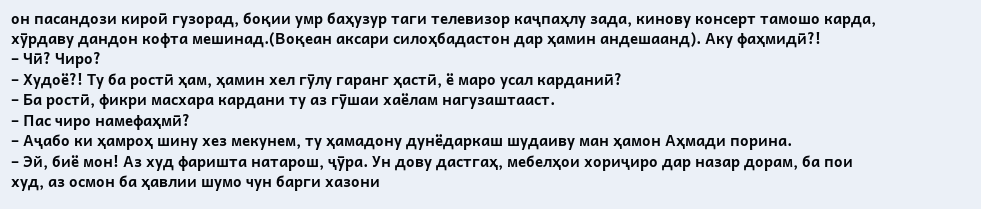он пасандози кироӣ гузорад, боқии умр баҳузур таги телевизор каҷпаҳлу зада, кинову консерт тамошо карда, хӯрдаву дандон кофта мешинад.(Воқеан аксари силоҳбадастон дар ҳамин андешаанд). Аку фаҳмидӣ?!
– Чӣ? Чиро?
– Худоё?! Ту ба ростӣ ҳам, ҳамин хел гӯлу гаранг ҳастӣ, ё маро усал карданиӣ?
– Ба ростӣ, фикри масхара кардани ту аз гӯшаи хаёлам нагузаштааст.
– Пас чиро намефаҳмӣ?
– Аҷабо ки ҳамроҳ шину хез мекунем, ту ҳамадону дунёдаркаш шудаиву ман ҳамон Аҳмади порина.
– Эй, биё мон! Аз худ фаришта натарош, ҷӯра. Ун дову дастгаҳ, мебелҳои хориҷиро дар назар дорам, ба пои худ, аз осмон ба ҳавлии шумо чун барги хазони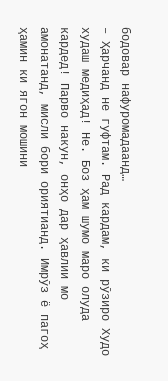бодовар нафуромадаанд…
– Ҳарчанд не гуфтам. Рад кардам, ки рӯзиро Худо худаш медиҳад! Не. Боз ҳам шумо маро олуда кардед! Парво накун, онҳо дар ҳавлии мо амонатанд, мисли бори ориятианд. Имрӯз ё пагоҳ ҳамин ки ягон мошини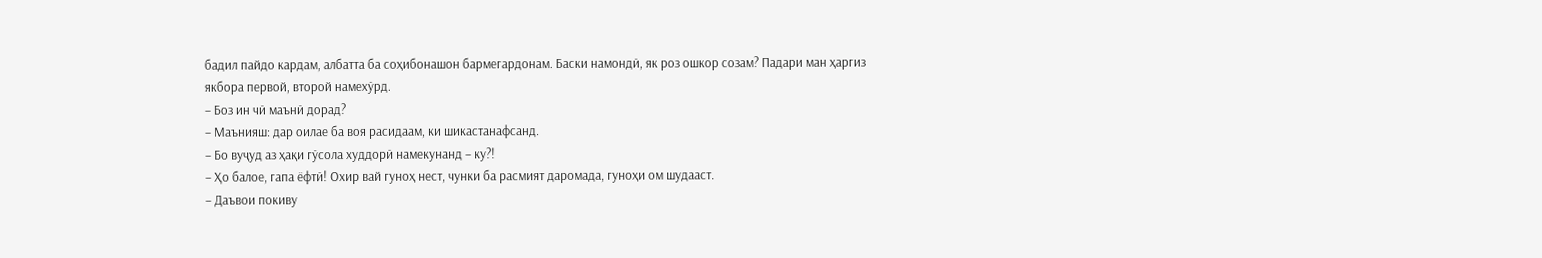бадил пайдо кардам, албатта ба соҳибонашон бармегардонам. Баски намондӣ, як роз ошкор созам? Падари ман ҳаргиз якбора первой, второй намехӯрд.
– Боз ин чӣ маънӣ дорад?
– Маънияш: дар оилае ба воя расидаам, ки шикастанафсанд.
– Бо вуҷуд аз ҳақи гӯсола худдорӣ намекунанд – ку?!
– Ҳо балое, гапа ёфтӣ! Охир вай гуноҳ нест, чунки ба расмият даромада, гуноҳи ом шудааст.
– Даъвои покиву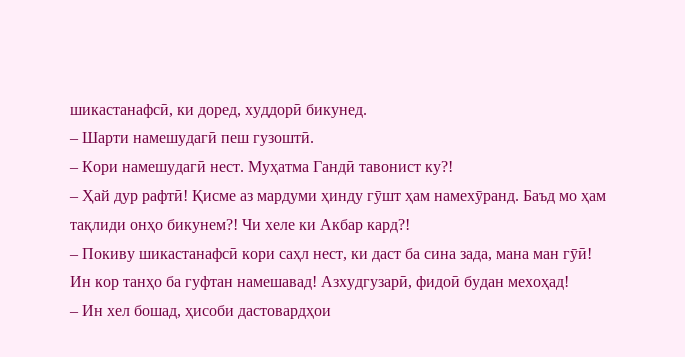шикастанафсӣ, ки доред, худдорӣ бикунед.
– Шарти намешудагӣ пеш гузоштӣ.
– Кори намешудагӣ нест. Муҳатма Гандӣ тавонист ку?!
– Ҳай дур рафтӣ! Қисме аз мардуми ҳинду гӯшт ҳам намехӯранд. Баъд мо ҳам тақлиди онҳо бикунем?! Чи хеле ки Акбар кард?!
– Покиву шикастанафсӣ кори саҳл нест, ки даст ба сина зада, мана ман гӯӣ! Ин кор танҳо ба гуфтан намешавад! Азхудгузарӣ, фидоӣ будан мехоҳад!
– Ин хел бошад, ҳисоби дастовардҳои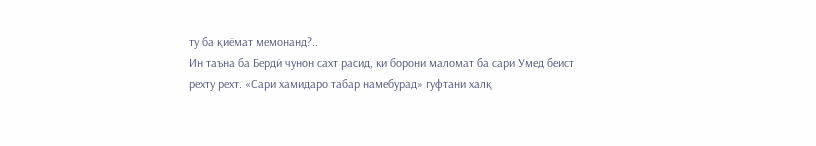ту ба қиёмат мемонанд?..
Ин таъна ба Бердӣ чунон сахт расид, ки борони маломат ба сари Умед беист рехту рехт. «Сари хамидаро табар намебурад» гуфтани халқ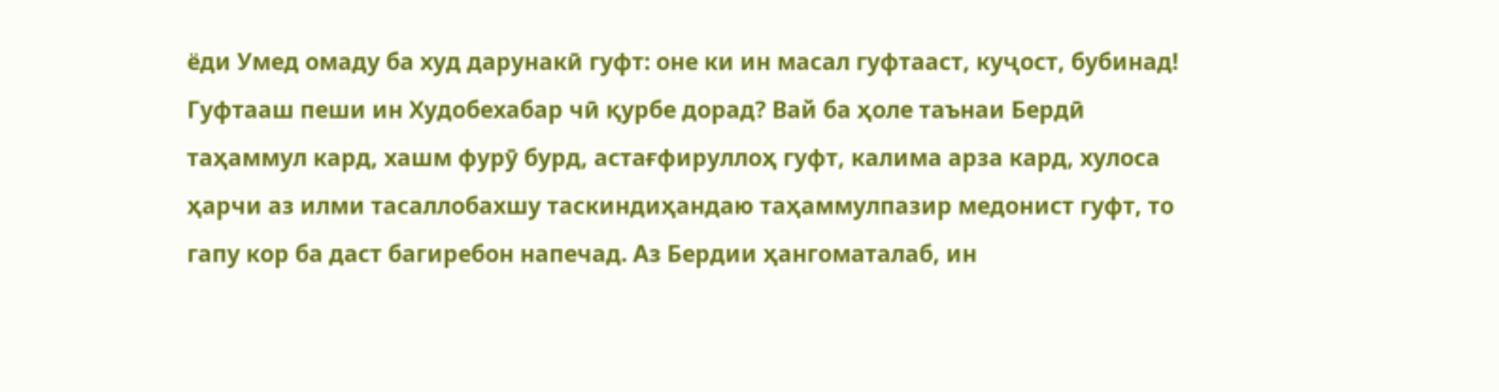ёди Умед омаду ба худ дарунакӣ гуфт: оне ки ин масал гуфтааст, куҷост, бубинад! Гуфтааш пеши ин Худобехабар чӣ қурбе дорад? Вай ба ҳоле таънаи Бердӣ таҳаммул кард, хашм фурӯ бурд, астағфируллоҳ гуфт, калима арза кард, хулоса ҳарчи аз илми тасаллобахшу таскиндиҳандаю таҳаммулпазир медонист гуфт, то гапу кор ба даст багиребон напечад. Аз Бердии ҳангоматалаб, ин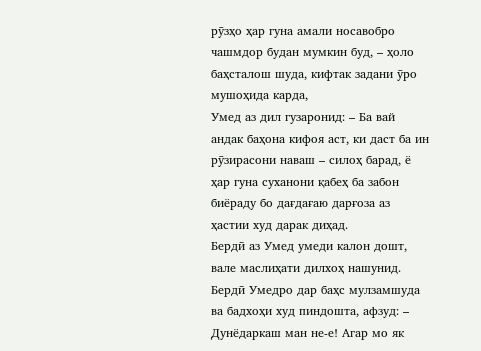рӯзҳо ҳар гуна амали носавобро чашмдор будан мумкин буд, – ҳоло баҳсталош шуда, кифтак задани ӯро мушоҳида карда,
Умед аз дил гузаронид: – Ба вай андак баҳона кифоя аст, ки даст ба ин рӯзирасони наваш – силоҳ барад, ё ҳар гуна суханони қабеҳ ба забон биёраду бо дағдағаю дарғоза аз ҳастии худ дарак диҳад.
Бердӣ аз Умед умеди калон дошт, вале маслиҳати дилхоҳ нашунид. Бердӣ Умедро дар баҳс мулзамшуда ва бадхоҳи худ пиндошта, афзуд: – Дунёдаркаш ман не-е! Агар мо як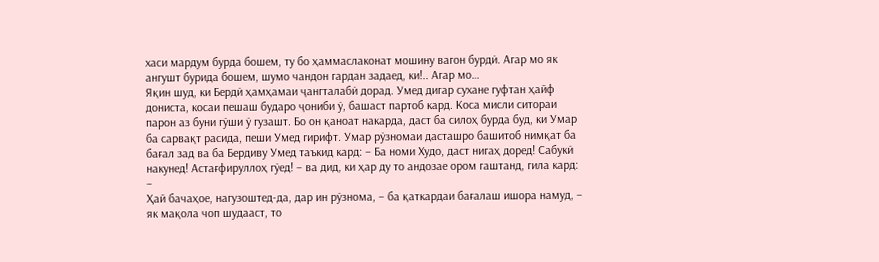хаси мардум бурда бошем, ту бо ҳаммаслаконат мошину вагон бурдӣ. Агар мо як ангушт бурида бошем, шумо чандон гардан задаед, ки!.. Агар мо…
Яқин шуд, ки Бердӣ ҳамҳамаи ҷангталабӣ дорад. Умед дигар сухане гуфтан ҳайф дониста, косаи пешаш бударо ҷониби ӯ, башаст партоб кард. Коса мисли ситораи парон аз буни гӯши ӯ гузашт. Бо он қаноат накарда, даст ба силоҳ бурда буд, ки Умар ба сарвақт расида, пеши Умед гирифт. Умар рӯзномаи дасташро башитоб нимқат ба бағал зад ва ба Бердиву Умед таъкид кард: – Ба номи Худо, даст нигаҳ доред! Сабукӣ накунед! Астағфируллоҳ гӯед! – ва дид, ки ҳар ду то андозае ором гаштанд, гила кард: –
Ҳай бачаҳое, нагузоштед-да, дар ин рӯзнома, – ба қаткардаи бағалаш ишора намуд, – як мақола чоп шудааст, то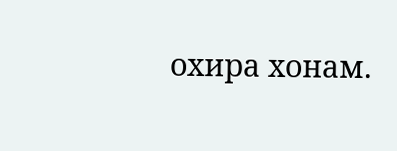охира хонам.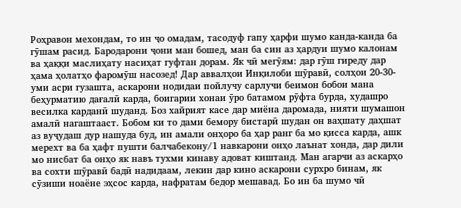Роҳравон мехондам, то ин ҷо омадам, тасодуф гапу ҳарфи шумо канда-канда ба гӯшам расид. Бародарони ҷони ман бошед, ман ба син аз ҳардуи шумо калонам ва ҳаққи маслиҳату насиҳат гуфтан дорам. Як чӣ мегӯям: дар гӯш гиреду дар ҳама ҳолатҳо фаромӯш насозед! Дар аввалҳои Инқилоби шӯравӣ, солҳои 20-30-уми асри гузашта, аскарони нодидаи пойлучу сарлучи беимон бобои мана беҳурматию дағалӣ карда, боигарии хонаи ӯро батамом рӯфта бурда, худашро весилка карданӣ шуданд. Боз хайрият касе дар миёна даромада, нияти шумашон амалӣ нагаштааст. Бобом ки то дами бемору бистарӣ шудан он ваҳшату даҳшат аз вуҷудаш дур нашуда буд, ин амали онҳоро ба ҳар ранг ба мо қисса карда, ашк мерехт ва ба ҳафт пушти балчабекону/1 навкарони онҳо лаънат хонда, дар дили мо нисбат ба онҳо як навъ тухми кинаву адоват киштанд. Ман агарчи аз аскарҳо ва сохти шӯравӣ бадӣ надидаам, лекин дар кино аскарони сурхро бинам, як сӯзиши ноаёне эҳсос карда, нафратам бедор мешавад. Бо ин ба шумо чӣ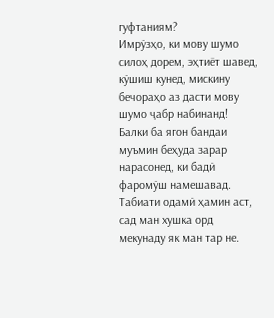гуфтаниям?
Имрӯзҳо, ки мову шумо силоҳ дорем, эҳтиёт шавед, кӯшиш кунед, мискину бечораҳо аз дасти мову шумо ҷабр набинанд! Балки ба ягон бандаи муъмин беҳуда зарар нарасонед, ки бадӣ фаромӯш намешавад. Табиати одамӣ ҳамин аст, сад ман хушка орд мекунаду як ман тар не.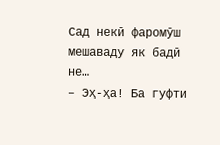Сад некӣ фаромӯш мешаваду як бадӣ не…
– Эҳ-ҳа! Ба гуфти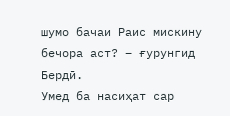шумо бачаи Раис мискину бечора аст? – ғурунгид Бердӣ.
Умед ба насиҳат сар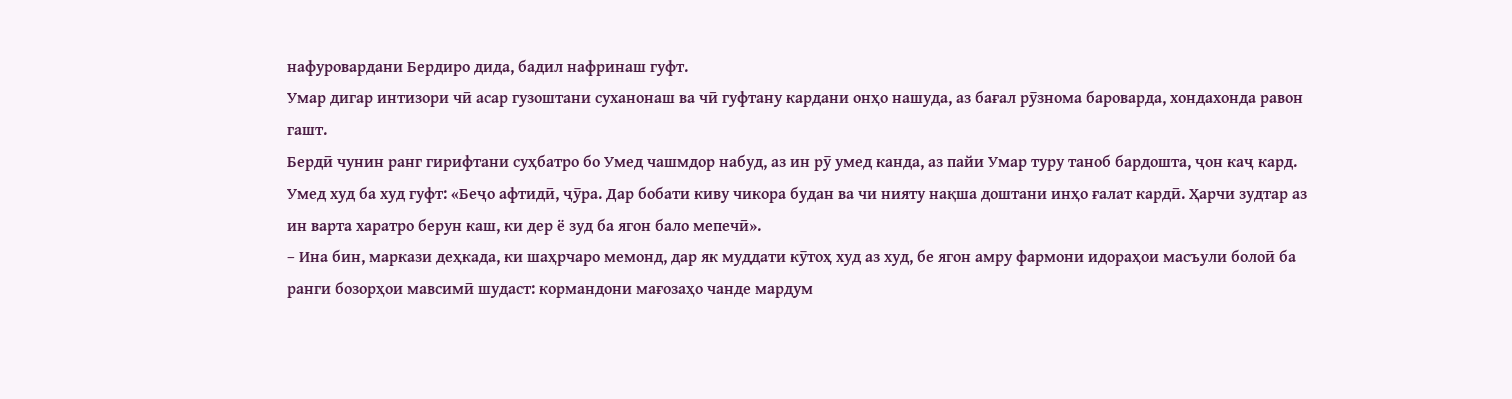нафуровардани Бердиро дида, бадил нафринаш гуфт.
Умар дигар интизори чӣ асар гузоштани суханонаш ва чӣ гуфтану кардани онҳо нашуда, аз бағал рӯзнома бароварда, хондахонда равон гашт.
Бердӣ чунин ранг гирифтани суҳбатро бо Умед чашмдор набуд, аз ин рӯ умед канда, аз пайи Умар туру таноб бардошта, ҷон каҷ кард.
Умед худ ба худ гуфт: «Беҷо афтидӣ, ҷӯра. Дар бобати киву чикора будан ва чи нияту нақша доштани инҳо ғалат кардӣ. Ҳарчи зудтар аз ин варта харатро берун каш, ки дер ё зуд ба ягон бало мепечӣ».
– Ина бин, маркази деҳкада, ки шаҳрчаро мемонд, дар як муддати кӯтоҳ худ аз худ, бе ягон амру фармони идораҳои масъули болоӣ ба ранги бозорҳои мавсимӣ шудаст: кормандони мағозаҳо чанде мардум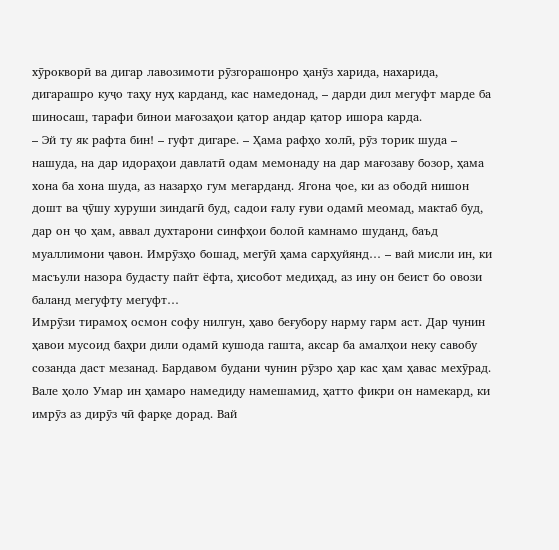хӯрокворӣ ва дигар лавозимоти рӯзгорашонро ҳанӯз харида, нахарида, дигарашро куҷо таҳу нуҳ карданд, кас намедонад, – дарди дил мегуфт марде ба шиносаш, тарафи бинои мағозаҳои қатор андар қатор ишора карда.
– Эй ту як рафта бин! – гуфт дигаре. – Ҳама рафҳо холӣ, рӯз торик шуда – нашуда, на дар идораҳои давлатӣ одам мемонаду на дар мағозаву бозор, ҳама хона ба хона шуда, аз назарҳо гум мегарданд. Ягона ҷое, ки аз ободӣ нишон дошт ва ҷӯшу хуруши зиндагӣ буд, садои ғалу ғуви одамӣ меомад, мактаб буд, дар он ҷо ҳам, аввал духтарони синфҳои болоӣ камнамо шуданд, баъд муаллимони ҷавон. Имрӯзҳо бошад, мегӯӣ ҳама сарҳуйянд… – вай мисли ин, ки масъули назора будасту пайт ёфта, ҳисобот медиҳад, аз ину он беист бо овози баланд мегуфту мегуфт…
Имрӯзи тирамоҳ осмон софу нилгун, ҳаво беғубору нарму гарм аст. Дар чунин ҳавои мусоид баҳри дили одамӣ кушода гашта, аксар ба амалҳои неку савобу созанда даст мезанад. Бардавом будани чунин рӯзро ҳар кас ҳам ҳавас мехӯрад. Вале ҳоло Умар ин ҳамаро намедиду намешамид, ҳатто фикри он намекард, ки имрӯз аз дирӯз чӣ фарқе дорад. Вай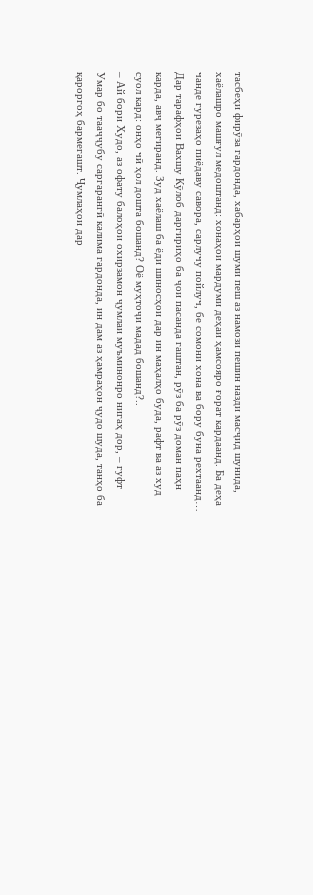тасбеҳи фирӯза гардонда, хабарҳои шуми пеш аз намози пешин назди масҷид шунида, хаёлашро машғул медоштанд: хонаҳои мардуми деҳаи ҳамсояро ғорат кардаанд. Ба деҳа чанде гурезаҳо пиёдаву савора, сарлучу пойлуч, бе сомони хона ва бору буна рехтаанд… Дар тарафҳои Вахшу Кӯлоб даргириҳо ба ҷои пасанда гаштан, рӯз ба рӯз доман паҳн карда, авҷ мегиранд. Зуд хаёлаш ба ёди шиносҳои дар ин маҳалҳо буда, рафт ва аз худ суол кард: онҳо чӣ ҳол дошта бошанд? Оё муҳтоҷи мадад бошанд?..
– Ай бори Худо, аз офату балоҳои охирзамон ҷумлаи муъминонро нигаҳ дор, – гуфт Умар бо тааҷҷубу саргарангӣ калима гардонда, ин дам аз ҳамраҳон ҷудо шуда, танҳо ба қароргоҳ бармегашт. Ҷумлаҳои дар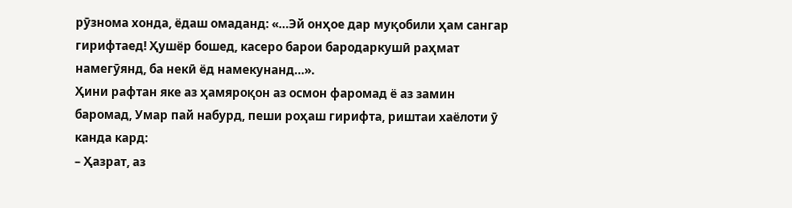рӯзнома хонда, ёдаш омаданд: «…Эй онҳое дар муқобили ҳам сангар гирифтаед! Ҳушёр бошед, касеро барои бародаркушӣ раҳмат намегӯянд, ба некӣ ёд намекунанд…».
Ҳини рафтан яке аз ҳамяроқон аз осмон фаромад ё аз замин баромад, Умар пай набурд, пеши роҳаш гирифта, риштаи хаёлоти ӯ канда кард:
– Ҳазрат, аз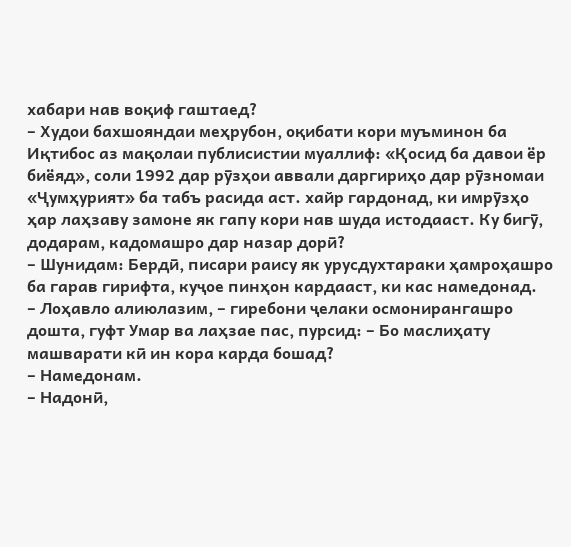хабари нав воқиф гаштаед?
– Худои бахшояндаи меҳрубон, оқибати кори муъминон ба Иқтибос аз мақолаи публисистии муаллиф: «Қосид ба давои ёр биёяд», соли 1992 дар рӯзҳои аввали даргириҳо дар рӯзномаи «Ҷумҳурият» ба табъ расида аст. хайр гардонад, ки имрӯзҳо ҳар лаҳзаву замоне як гапу кори нав шуда истодааст. Ку бигӯ, додарам, кадомашро дар назар дорӣ?
– Шунидам: Бердӣ, писари раису як урусдухтараки ҳамроҳашро ба гарав гирифта, куҷое пинҳон кардааст, ки кас намедонад.
– Лоҳавло алиюлазим, – гиребони ҷелаки осмонирангашро дошта, гуфт Умар ва лаҳзае пас, пурсид: – Бо маслиҳату машварати кӣ ин кора карда бошад?
– Намедонам.
– Надонӣ,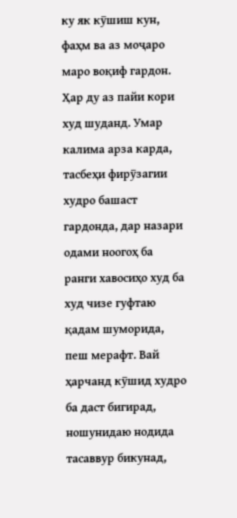ку як кӯшиш кун, фаҳм ва аз моҷаро маро воқиф гардон.
Ҳар ду аз пайи кори худ шуданд. Умар калима арза карда, тасбеҳи фирӯзагии худро башаст гардонда, дар назари одами ноогоҳ ба ранги хавосиҳо худ ба худ чизе гуфтаю қадам шуморида, пеш мерафт. Вай ҳарчанд кӯшид худро ба даст бигирад, ношунидаю нодида тасаввур бикунад,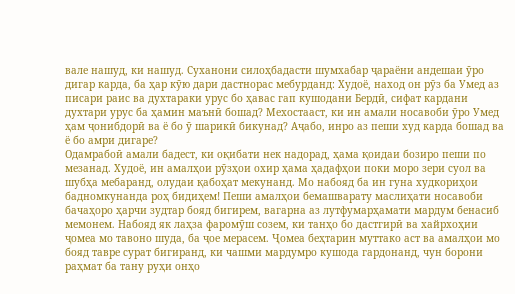вале нашуд, ки нашуд. Суханони силоҳбадасти шумхабар ҷараёни андешаи ӯро дигар карда, ба ҳар кӯю дари дастнорас мебурданд: Худоё, наход он рӯз ба Умед аз писари раис ва духтараки урус бо ҳавас гап кушодани Бердӣ, сифат кардани духтари урус ба ҳамин маънӣ бошад? Мехостааст, ки ин амали носавоби ӯро Умед ҳам ҷонибдорӣ ва ё бо ӯ шарикӣ бикунад? Аҷабо, инро аз пеши худ карда бошад ва ё бо амри дигаре?
Одамрабоӣ амали бадест, ки оқибати нек надорад, ҳама қоидаи бозиро пеши по мезанад. Худоё, ин амалҳои рӯзҳои охир ҳама ҳадафҳои поки моро зери суол ва шубҳа мебаранд, олудаи қабоҳат мекунанд. Мо набояд ба ин гуна худкориҳои бадномкунанда роҳ бидиҳем! Пеши амалҳои бемашварату маслиҳати носавоби бачаҳоро ҳарчи зудтар бояд бигирем, вагарна аз лутфумарҳамати мардум бенасиб мемонем. Набояд як лаҳза фаромӯш созем, ки танҳо бо дастгирӣ ва хайрхоҳии ҷомеа мо тавоно шуда, ба ҷое мерасем. Ҷомеа беҳтарин муттако аст ва амалҳои мо бояд тавре сурат бигиранд, ки чашми мардумро кушода гардонанд, чун борони раҳмат ба тану руҳи онҳо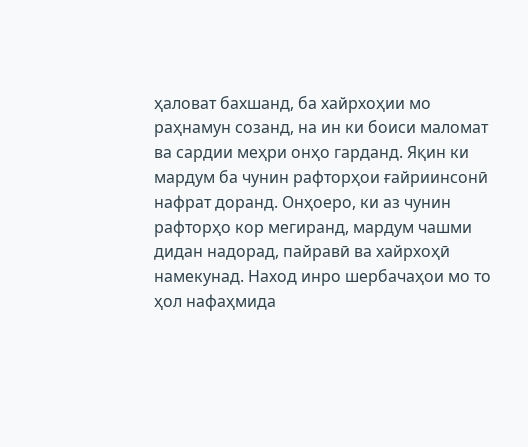ҳаловат бахшанд, ба хайрхоҳии мо раҳнамун созанд, на ин ки боиси маломат ва сардии меҳри онҳо гарданд. Яқин ки мардум ба чунин рафторҳои ғайриинсонӣ нафрат доранд. Онҳоеро, ки аз чунин рафторҳо кор мегиранд, мардум чашми дидан надорад, пайравӣ ва хайрхоҳӣ намекунад. Наход инро шербачаҳои мо то ҳол нафаҳмида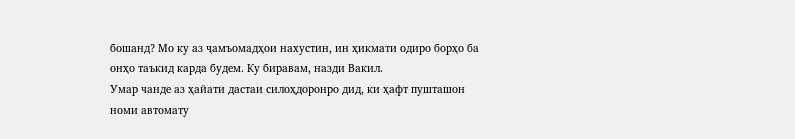бошанд? Мо ку аз ҷамъомадҳои нахустин, ин ҳикмати одиро борҳо ба онҳо таъкид карда будем. Ку биравам, назди Вакил.
Умар чанде аз ҳайати дастаи силоҳдоронро дид, ки ҳафт пушташон номи автомату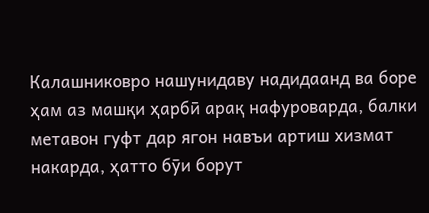Калашниковро нашунидаву надидаанд ва боре ҳам аз машқи ҳарбӣ арақ нафуроварда, балки метавон гуфт дар ягон навъи артиш хизмат накарда, ҳатто бӯи борут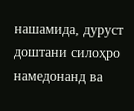нашамида, дуруст доштани силоҳро намедонанд ва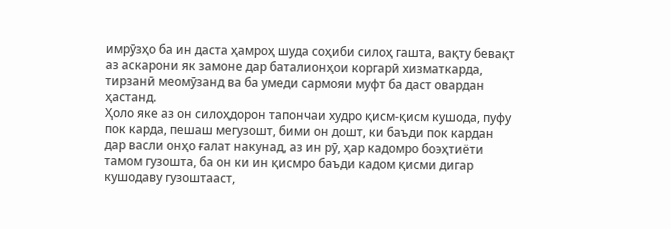имрӯзҳо ба ин даста ҳамроҳ шуда соҳиби силоҳ гашта, вақту бевақт аз аскарони як замоне дар баталионҳои коргарӣ хизматкарда, тирзанӣ меомӯзанд ва ба умеди сармояи муфт ба даст овардан ҳастанд.
Ҳоло яке аз он силоҳдорон тапончаи худро қисм-қисм кушода, пуфу пок карда, пешаш мегузошт, бими он дошт, ки баъди пок кардан дар васли онҳо ғалат накунад, аз ин рӯ, ҳар кадомро боэҳтиёти тамом гузошта, ба он ки ин қисмро баъди кадом қисми дигар кушодаву гузоштааст,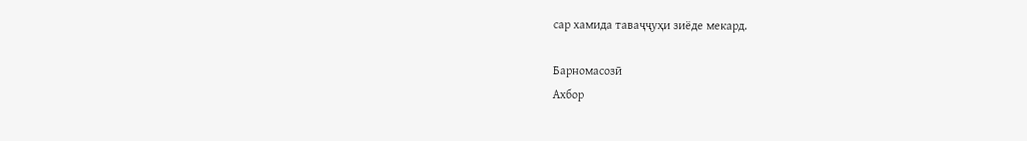сар хамида таваҷҷуҳи зиёде мекард.

Барномасозӣ
Ахбор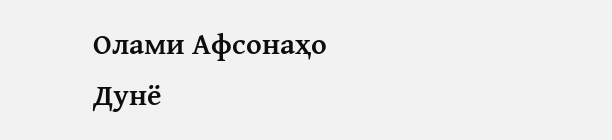Олами Афсонаҳо
Дунё